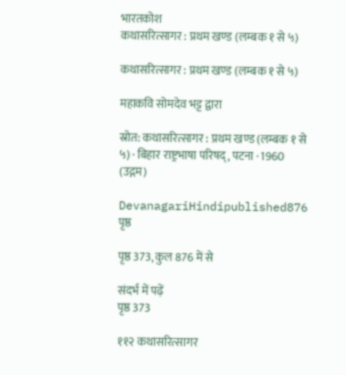भारतकोश
कथासरित्सागर : प्रथम खण्ड (लम्बक १ से ५)

कथासरित्सागर : प्रथम खण्ड (लम्बक १ से ५)

महाकवि सोमदेव भट्ट द्वारा

स्रोत: कथासरित्सागर : प्रथम खण्ड (लम्बक १ से ५) · बिहार राष्ट्रभाषा परिषद्, पटना · 1960 (उद्गम)

DevanagariHindipublished876 पृष्ठ

पृष्ठ 373, कुल 876 में से

संदर्भ में पढ़ें
पृष्ठ 373

११२ कथासरित्सागर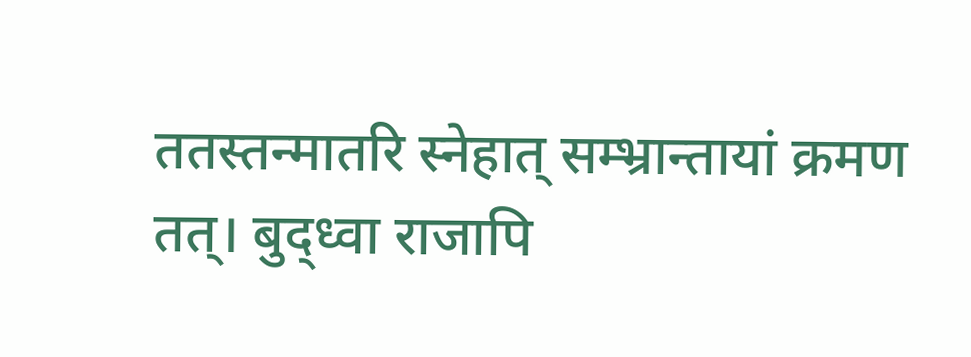ततस्तन्मातरि स्नेहात् सम्भ्रान्तायां क्रमण तत्। बुद्ध्वा राजापि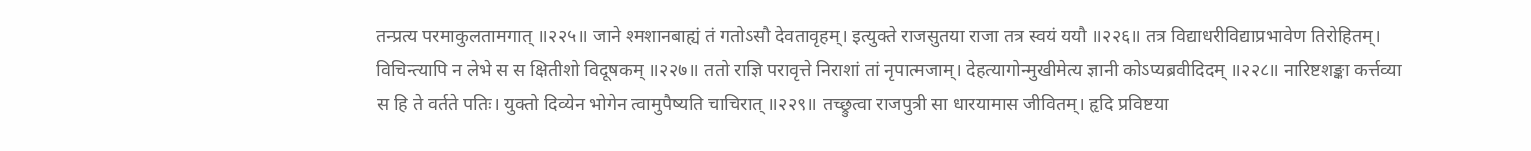तन्प्रत्य परमाकुलतामगात् ॥२२५॥ जाने श्मशानबाह्यं तं गतोऽसौ देवतावृहम्। इत्युक्ते राजसुतया राजा तत्र स्वयं ययौ ॥२२६॥ तत्र विद्याधरीविद्याप्रभावेण तिरोहितम्। विचिन्त्यापि न लेभे स स क्षितीशो विदूषकम् ॥२२७॥ ततो राज्ञि परावृत्ते निराशां तां नृपात्मजाम्। देहत्यागोन्मुखीमेत्य ज्ञानी कोऽप्यब्रवीदिदम् ॥२२८॥ नारिष्टशङ्का कर्त्तव्या स हि ते वर्तते पतिः। युक्तो दिव्येन भोगेन त्वामुपैष्यति चाचिरात् ॥२२९॥ तच्छ्रुत्वा राजपुत्री सा धारयामास जीवितम्। हृदि प्रविष्टया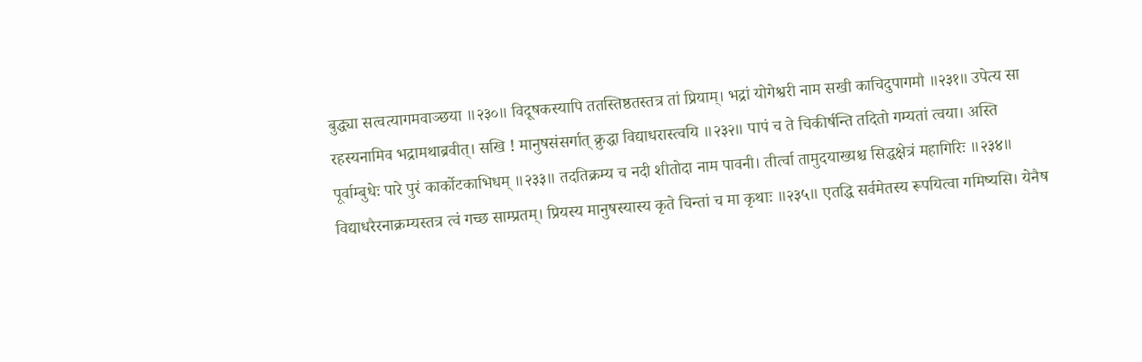बुद्ध्या सत्वत्यागमवाञ्छया ॥२३०॥ विदूषकस्यापि ततस्तिष्ठतस्तत्र तां प्रियाम्। भद्रां योगेश्वरी नाम सखी काचिदुपागमौ ॥२३१॥ उपेत्य सा रहस्यनामिव भद्रामथाब्रवीत्। सखि ! मानुषसंसर्गात् क्रुद्धा विद्याधरास्त्वयि ॥२३२॥ पापं च ते चिकीर्षन्ति तदितो गम्यतां त्वया। अस्ति पूर्वाम्बुधेः पारे पुरं कार्कोटकाभिधम् ॥२३३॥ तदतिक्रम्य च नदी शीतोदा नाम पावनी। तीर्त्वा तामुदयाख्यश्च सिद्धक्षेत्रं महागिरिः ॥२३४॥ विद्याधरैरनाक्रम्यस्तत्र त्वं गच्छ साम्प्रतम्। प्रियस्य मानुषस्यास्य कृते चिन्तां च मा कृथाः ॥२३५॥ एतद्धि सर्वमेतस्य रूपयित्वा गमिष्यसि। येनैष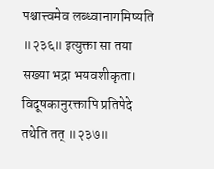पश्चात्त्वमेव लब्ध्वानागमिष्यति ॥२३६॥ इत्युक्ता सा तया सख्या भद्रा भयवशीकृता। विदूषकानुरक्तापि प्रतिपेदे तथेति तत् ॥२३७॥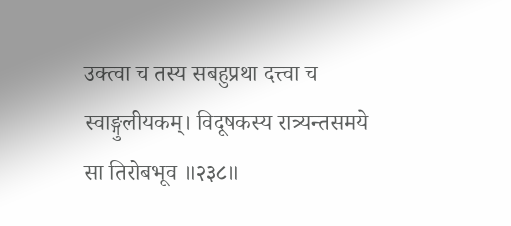उक्त्वा च तस्य सबहुप्रथा दत्त्वा च स्वाङ्गुलीयकम्। विदूषकस्य रात्र्यन्तसमये सा तिरोबभूव ॥२३८॥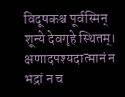विदूषकश्च पूर्वस्मिन् शून्ये देवगृहे स्थितम्। क्षणादपश्यदात्मानं न भद्रां न च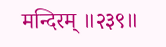मन्दिरम् ॥२३९॥